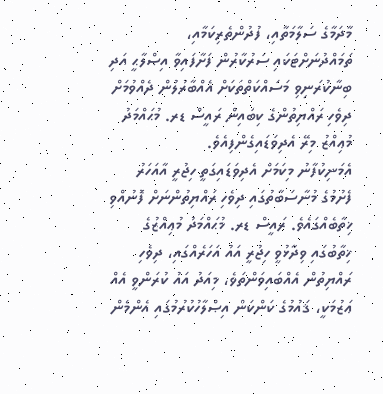މާދަމާގެ ސަލާމަތާއި، ފުދުންތެރިކަމާއި، ތަމައްދުނަށްޓަކައި ސަރުކާރުން ފަށާފައިވާ އިޞްލާޙީ އަދި ބިނާކުރަނިވި މަސައްކަތްތަކަށް އެއްބާރުލުން ދެއްވުމަށް ދިވެހި ރައްޔިތުންގެ ކިބައިން ރައީސް ޑރ. މުޙައްމަދު މުޢިއްޒު މިރޭ އެދިވަޑައިގެންފިއެވެ.
އެމަނިކުފާނު މިކަމަށް އެދިވަޑައިގަތީ ހިޖުރީ އާއަހަރު ފެށުމުގެ މުނާސަބާތުގައި ދިވެހި ރައްޔިތުންނަށް ފޮނުއްވި ޚިތާބެއްގައެވެ. ރައީސް ޑރ. މުޙައްމަދު މުޢިއްޒުގެ ޚިތާބުގައި ވިދާޅުވީ ހިޖުރީ އައު އަހަރެއްގައި، ދިވެހި ރައްޔިތުން އެއްބައިވަންތަވެ، މިއަދު އައު ކުރަންވީ އެއް ޢަޒުމަކީ، ޤައުމުގެ ކަންކަން އިޞްލާހުކުރުމުގައި އެންމެން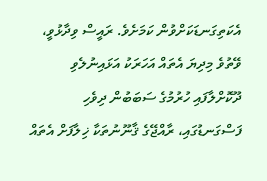އެކަތިގަނޑަކަށްވުން ކަމަށެވެ. ރައީސް ވިދާޅުވީ، ވޭތުވެ މިދިޔަ އެތައް އަހަރަކު އަޅައިނުލެވި ދޫކޮށްލާފައި ހުރުމުގެ ސަބަބުން ދިވެހި ފަސްގަނޑުގައި، ރާއްޖޭގެ ޤާނޫނުތަކާ ޚިލާފަށް އެތައް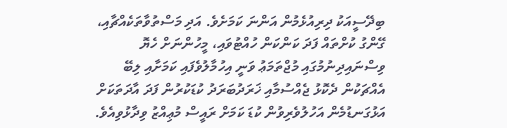ބިދޭސީއަކު ދިރިއުޅެމުން އަންނަ ކަމަށެވެ. އަދި މަސްތުވާތަކެއްޗާއި، ގޭންގު ކުށްތައް ފަދަ ކަންކަން ހުއްޓުވައި، މީހުންނަށް ހެޔޮ ވިސްނައިދިނުމުގައި މުޖްތަމަޢު ވަނީ އިހުމާލުވެފައި ކަމަށާއި ލިބޭ އެއްޗަކުން ދެކޮޅު ޖެއްސުމާއި ޚަރަދުބަރަދު ކުޑަކުރުން ފަދަ އާދަތަކަށް އަޅުގަނޑުމެން އަހުލުވެރިވުން ކުޑަ ކަމަށް ރައީސް މުޢިއްޒު ވިދާޅުވިއެވެ.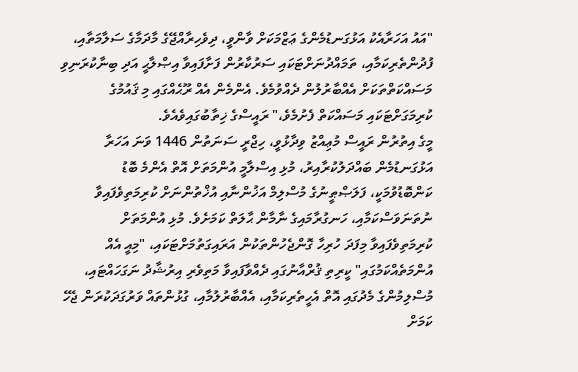"އައު އަހަރާއެކު އަޅުގަނޑުމެންގެ ޢަޒްމަކަށް ވާންވީ، ދިވެހިރާއްޖޭގެ މާދަމާގެ ސަލާމަތާއި، ފުދުންތެރިކަމާއި، ތަމައްދުނަށްޓަކައި ސަރުކާރުން ފަށާފައިވާ އިޞްލާޙީ އަދި ބިނާކުރަނިވި މަސައްކަތްތަކަށް އެއްބާރުލުން ދެއްވުމެވެ. އެންމެން އެއް ރޫޙެއްގައި މި ޤައުމުގެ ކުރިމަގަށްޓަކައި މަސައްކަތް ފެށުމެވެ،" ރައީސްގެ ޚިތާބުގައިވެއެވެ.
މީގެ އިތުރުން ރައީސް މުޢިއްޒު ވިދާޅުވީ، ހިޖްރީ ސަނަތުން 1446 ވަނަ އަހަރާ އަޅުގަނޑުމެން ބައްދަލުކުރާއިރު، މުޅި އިސްލާމީ އުންމަތަށް އޮތް އެންމެ ބޮޑު ކަންބޮޑުވުމަކީ، ފަލަޞްޠީނުގެ މުސްލިމް އަޚުންނާއި އުޚްތުންނަށް ކުރިމަތިވެފައިވާ ނުތަނަވަސްކަމާއި، ހަނގުރާމައިގެ ނާމާން ޙާލަތް ކަމަށެވެ. މުޅި އުންމަތަށް ކުރިމަތިވެފައިވާ މިފަދަ ހުރިހާ ގޮންޖެހުންތަކުން އަރައިގަތުމަށްޓަކައި، "މިއީ އެއް އުންމަތެއްކަމުގައި" ކީރިތި ޤުރްއާނުގައި ދެއްވާފައިވާ މަތިވެރި އިރުޝާދު ނަގަހައްޓައި، މުސްލިމުންގެ މެދުގައި އޮތް އެހީތެރިކަމާއި، އެއްބާރުލުމާއި، ގުޅުންތައް ވަރުގަދަކުރަން ޖެހޭ ކަމަށް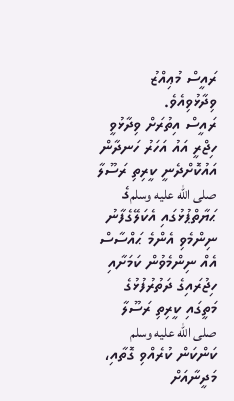ރައީސް މުޢިއްޒު ވިދާޅުވިއެވެ.
ރައީސް އިތުރަށް ވިދާޅުވީ ހިޖްރީ އައު އަހަރު ހަނދާން އައުކޮށްދެނީ ކީރިތި ރަސޫލާ صلى الله عليه وسلمގެ ޙަޔާތްޕުޅުގައި އެކަލޭގެފާނު ނިންމެވި އެންމެ ޙައްސާސް އެއް ނިންމެވުން ކަމަށާއި ހިޖުރައިގެ ދަތުރުފުޅުގެ މަތީގައި ކީރިތި ރަސޫލާ صلى الله عليه وسلم ކަންކަން ކުރެއްވި ގޮތާއި، މަދީނާއަށް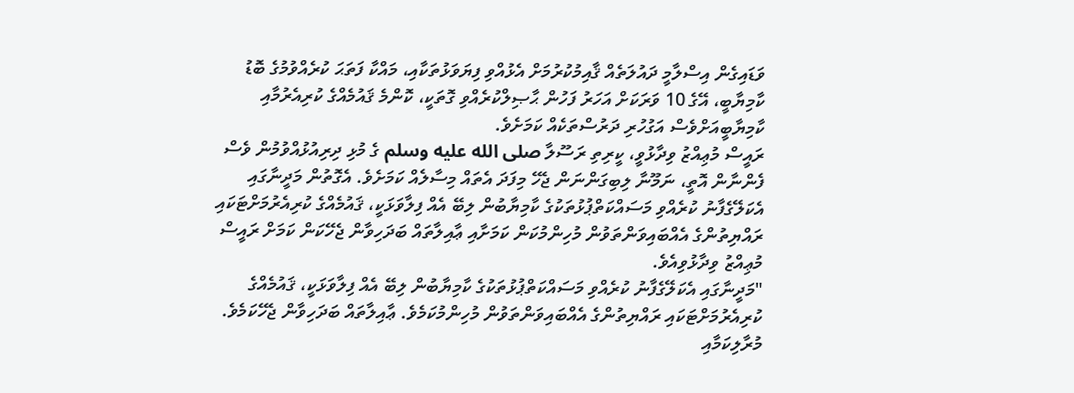ވަޑައިގެން އިސްލާމީ ދައުލަތެއް ޤާއިމުކުރުމަށް އެޅުއްވި ފިޔަވަޅުތަކާއި، މައްކާ ފަތަޙަ ކުރެއްވުމުގެ ބޮޑު ކާމިޔާބީ، އޭގެ 10 ވަރަކަށް އަހަރު ފަހުން ޙާޞިލްކުރެއްވި ގޮތަކީ، ކޮންމެ ޤައުމެއްގެ ކުރިއެރުމާއި ކާމިޔާބީއަށްވެސް އަގުހުރި ދަރުސްތަކެއް ކަމަށެވެ.
ރައީސް މުޢިއްޒު ވިދާޅުވީ، ކީރިތި ރަސޫލާ صلى الله عليه وسلم ގެ މުޅި ދިރިއުޅުއްވުމުން ވެސް ފެންނާން އޮތީ، ނަމޫނާ ލިބިގަންނަން ޖެހޭ މިފަދަ އެތައް މިސާލެއް ކަމަށެވެ. އެގޮތުން މަދީނާގައި އެކަލޭގެފާނު ކުރެއްވި މަސައްކަތްޕުޅުތަކުގެ ކާމިޔާބުން ލިބޭ އެއް ފިލާވަޅަކީ، ޤައުމެއްގެ ކުރިއެރުމަށްޓަކައި ރައްޔިތުންގެ އެއްބައިވަންތަވުން މުހިންމުކަން ކަމަށާއި ޢާއިލާތައް ބަދަހިވާން ޖެހޭކަން ކަމަށް ރައީސް މުޢިއްޒު ވިދާޅުވިއެވެ.
"މަދީނާގައި އެކަލޭގެފާނު ކުރެއްވި މަސައްކަތްޕުޅުތަކުގެ ކާމިޔާބުން ލިބޭ އެއް ފިލާވަޅަކީ، ޤައުމެއްގެ ކުރިއެރުމަށްޓަކައި ރައްޔިތުންގެ އެއްބައިވަންތަވުން މުހިންމުކަމެވެ. ޢާއިލާތައް ބަދަހިވާން ޖެހޭކަމެވެ. މުރާލިކަމާއި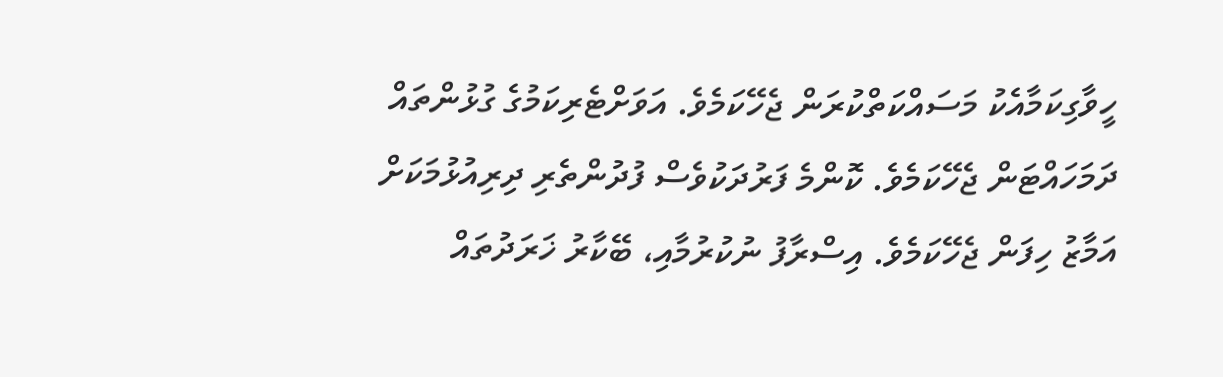ހީވާގިކަމާއެކު މަސައްކަތްކުރަން ޖެހޭކަމެވެ. އަވަށްޓެރިކަމުގެ ގުޅުންތައް ދަމަހައްޓަން ޖެހޭކަމެވެ. ކޮންމެ ފަރުދަކުވެސް ފުދުންތެރި ދިރިއުޅުމަކަށް އަމާޒު ހިފަން ޖެހޭކަމެވެ. އިސްރާފު ނުކުރުމާއި، ބޭކާރު ޚަރަދުތައް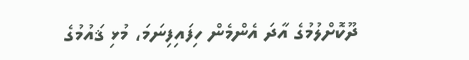ދޫކޮށްލުމުގެ އާދަ އެންމެން ހިފައިފިނަމަ، މުޅި ޤައުމުގެ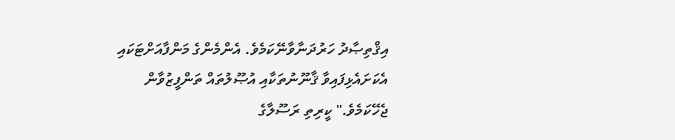އިޤްތިޞާދު ހަރުދަނާވާނޭކަމެވެ. އެންމެންގެ މަންފާއަށްޓަކައި އެކަށައެޅިފައިވާ ޤާނޫނުތަކާއި އުޞޫލުތައް ތަންފީޒުވާން ޖެހޭކަމެވެ." ކީރިތި ރަސޫލާގެ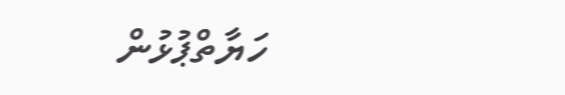ހަޔާތްޕުޅުން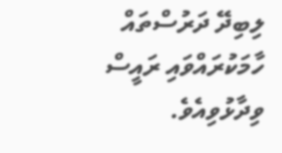ލިބިދޭ ދަރުސްތައް ހާމަކުރައްވައި ރައީސް ވިދާޅުވިއެވެ.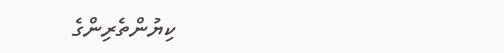ކިޔުންތެރިންގެ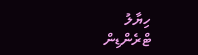ހިޔާލު
ޓްރެންޑިން